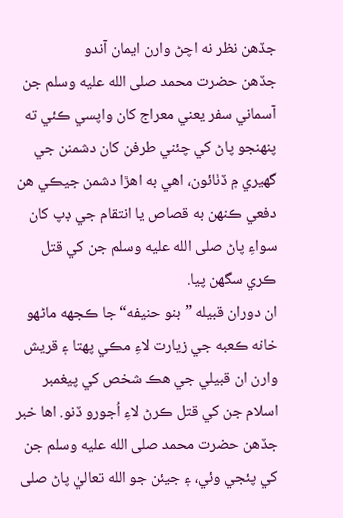جڏهن نظر نه اچڻ وارن ايمان آندو
جڏهن حضرت محمد صلى الله عليه وسلم جن آسماني سفر يعني معراج کان واپسي ڪئي ته پنهنجو پاڻ کي چئني طرفن کان دشمنن جي گهيري ۾ ڏٺائون، اهي به اهڙا دشمن جيڪي هن دفعي ڪنهن به قصاص يا انتقام جي ڊپ کان سواءِ پاڻ صلى الله عليه وسلم جن کي قتل ڪري سگهن پيا.
ان دوران قبيله ”بنو حنيفه“ جا ڪجهه ماڻهو خانه ڪعبه جي زيارت لاءِ مڪي پهتا ۽ قريش وارن ان قبيلي جي هڪ شخص کي پيغمبر اسلام جن کي قتل ڪرڻ لاءِ اُجورو ڏنو. اها خبر جڏهن حضرت محمد صلى الله عليه وسلم جن کي پئجي وئي، ۽ جيئن جو الله تعاليٰ پاڻ صلى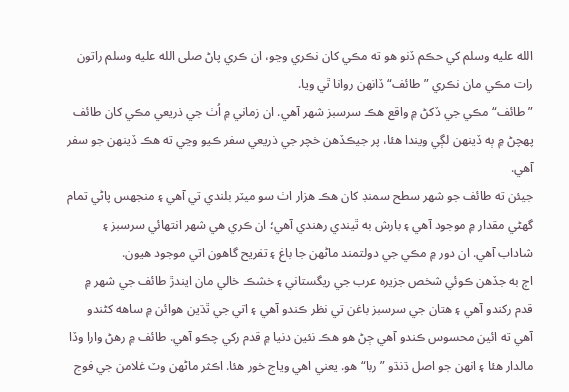الله عليه وسلم کي حڪم ڏنو هو ته مڪي کان نڪري وڃو، ان ڪري پاڻ صلى الله عليه وسلم راتون رات مڪي مان نڪري ”طائف“ ڏانهن روانا ٿي ويا.
”طائف“ مڪي جي ڏکڻ ۾ واقع هڪ سرسبز شهر آهي. ان زماني ۾ اُٺ جي ذريعي مڪي کان طائف پهچڻ ۾ ٻه ڏينهن لڳي ويندا هئا، پر جيڪڏهن خچر جي ذريعي سفر ڪيو وڃي ته هڪ ڏينهن جو سفر آهي.
جيئن ته طائف جو شهر سطح سمنڊ کان هڪ هزار اٺ سو ميٽر بلندي تي آهي ۽ منجهس پاڻي تمام گهڻي مقدار ۾ موجود آهي ۽ بارش به ٿيندي رهندي آهي؛ ان ڪري هي شهر انتهائي سرسبز ۽ شاداب آهي. ان دور ۾ مڪي جي دولتمند ماڻهن جا باغ ۽ تفريح گاهون اتي موجود هيون.
اڄ به جڏهن ڪوئي شخص جزيره عرب جي ريگستاني ۽ خشڪ خالي مان ايندڙ طائف جي شهر ۾ قدم رکندو آهي ۽ هتان جي سرسبز باغن تي نظر ڪندو آهي ۽ اتي جي ٿڌين هوائن ۾ ساهه کڻندو آهي ته ائين محسوس ڪندو آهي ڄڻ هو هڪ نئين دنيا ۾ قدم رکي چڪو آهي. طائف ۾ رهڻ وارا وڏا مالدار هئا ۽ انهن جو اصل ڌنڌو ”ربا“ هو. يعني اهي وياج خور هئا. اڪثر ماڻهن وٽ غلامن جي فوج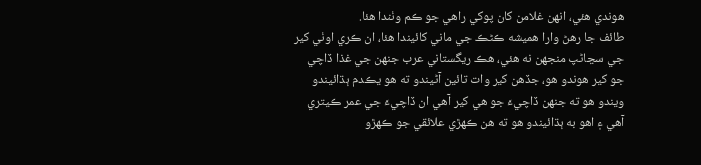هوندي هئي، انهن غلامن کان پوکي راهي جو ڪم وٺندا هئا.
طائف جا رهڻ وارا هميشه ڪڻڪ جي ماني کائيندا هئا، ان ڪري اوٺي کير جي سڃاڻپ منجهن نه هئي، هڪ ريگستاني عرب جنهن جي غذا ڏاچي جو کير هوندو هو، جڏهن کير وات تائين آڻيندو ته هو يڪدم ٻڌائيندو ويندو هو ته جنهن ڏاچيءَ جو هي کير آهي ان ڏاچيءَ جي عمر ڪيتري آهي ۽ اهو به ٻڌائيندو هو ته هن ڪهڙي علائقي جو ڪهڙو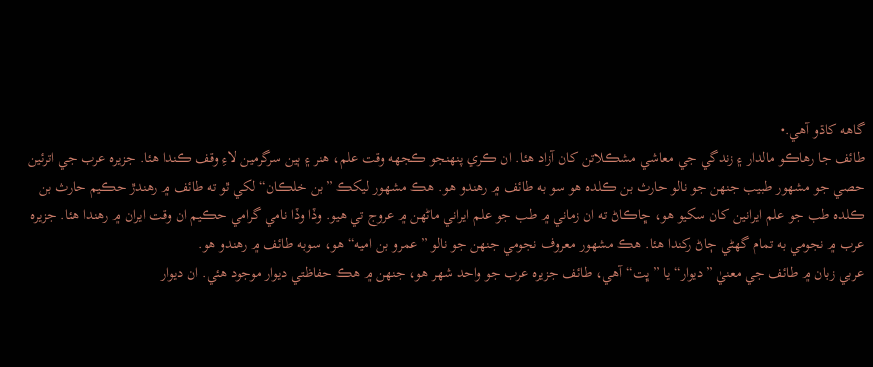گاهه کاڌو آهي.•
طائف جا رهاڪو مالدار ۽ زندگي جي معاشي مشڪلاتن کان آزاد هئا. ان ڪري پنهنجو ڪجهه وقت علم، هنر ۽ ٻين سرگرمين لاءِ وقف ڪندا هئا. جزيره عرب جي اترئين حصي جو مشهور طبيب جنهن جو نالو حارث بن ڪلده هو سو به طائف ۾ رهندو هو. هڪ مشهور ليکڪ ”بن خلڪان“ لکي ٿو ته طائف ۾ رهندڙ حڪيم حارث بن ڪلده طب جو علم ايرانين کان سکيو هو، ڇاڪاڻ ته ان زماني ۾ طب جو علم ايراني ماڻهن ۾ عروج تي هيو. وڏا وڏا نامي گرامي حڪيم ان وقت ايران ۾ رهندا هئا. جزيره عرب ۾ نجومي به تمام گهڻي ڄاڻ رکندا هئا. هڪ مشهور معروف نجومي جنهن جو نالو ”عمرو بن اميه“ هو، سوبه طائف ۾ رهندو هو.
عربي زبان ۾ طائف جي معنيٰ ”ديوار“ يا ”ڀت“ آهي، طائف جزيره عرب جو واحد شهر هو، جنهن ۾ هڪ حفاظتي ديوار موجود هئي. ان ديوار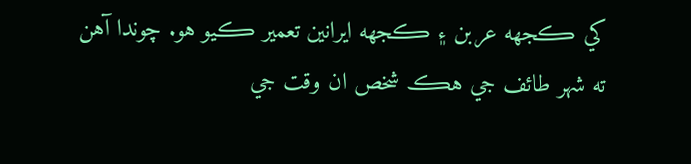کي ڪجهه عربن ۽ ڪجهه ايرانين تعمير ڪيو هو. چوندا آهن ته شهر طائف جي هڪ شخص ان وقت جي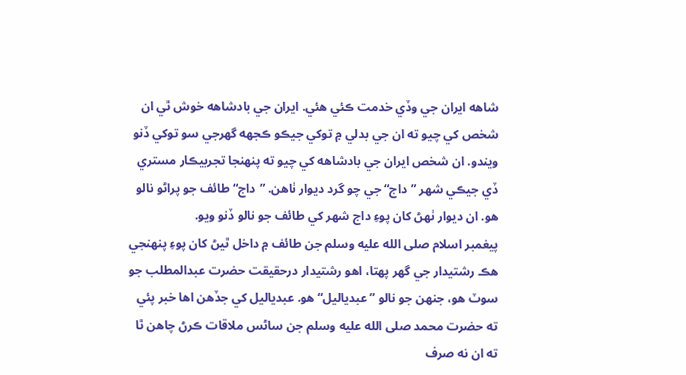شاهه ايران جي وڏي خدمت ڪئي هئي. ايران جي بادشاهه خوش ٿي ان شخص کي چيو ته ان جي بدلي ۾ توکي جيڪو ڪجهه گهرجي سو توکي ڏنو ويندو. ان شخص ايران جي بادشاهه کي چيو ته پنهنجا تجربيڪار مستري ڏي جيڪي شهر ”داج“ جي چو گرد ديوار ٺاهن. ”داج“ طائف جو پراڻو نالو هو. ان ديوار ٺهڻ کان پوءِ داج شهر کي طائف جو نالو ڏنو ويو.
پيغمبر اسلام صلى الله عليه وسلم جن طائف ۾ داخل ٿيڻ کان پوءِ پنهنجي هڪ رشتيدار جي گهر پهتا، اهو رشتيدار درحقيقت حضرت عبدالمطلب جو سوٽ هو، جنهن جو نالو ”عبدياليل“ هو. عبدياليل کي جڏهن اها خبر پئي ته حضرت محمد صلى الله عليه وسلم جن ساڻس ملاقات ڪرڻ چاهن ٿا ته ان نه صرف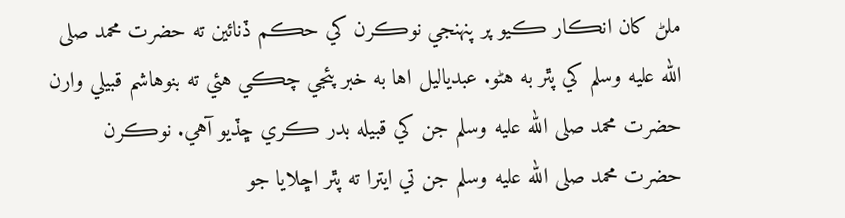ملڻ کان انڪار ڪيو پر پنهنجي نوڪرن کي حڪم ڏنائين ته حضرت محمد صلى الله عليه وسلم کي پٿر به هڻو. عبدياليل اها به خبر پئجي چڪي هئي ته بنوهاشم قبيلي وارن حضرت محمد صلى الله عليه وسلم جن کي قبيله بدر ڪري ڇڏيو آهي. نوڪرن حضرت محمد صلى الله عليه وسلم جن تي ايترا ته پٿر اڇلايا جو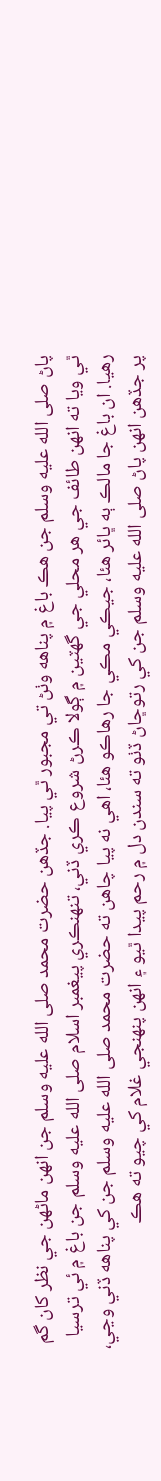پاڻ صلى الله عليه وسلم جن هڪ باغ ۾ پناهه وٺڻ تي مجبور ٿي پيا. جڏهن حضرت محمد صلى الله عليه وسلم جن انهن ماڻهن جي نظر کان گم ٿي ويا ته انهن طائف جي هر محلي جي گهٽين ۾ ڳولا ڪرڻ شروع ڪري ڏني، تنهنڪري پيغمبر اسلام صلى الله عليه وسلم جن باغ ۾ ئي ترسيا رهيا. ان باغ جا مالڪ ٻه ڀائر هئا، جيڪي مڪي جا رهاڪو هئا، اهي نه پيا چاهن ته حضرت محمد صلى الله عليه وسلم جن کي پناهه ڏني وڃي، پر جڏهن انهن پاڻ صلى الله عليه وسلم جن کي رتوڇاڻ ڏٺو ته سندن دل ۾ رحم پيدا ٿيو ۽ انهن پنهنجي غلام کي چيو ته هڪ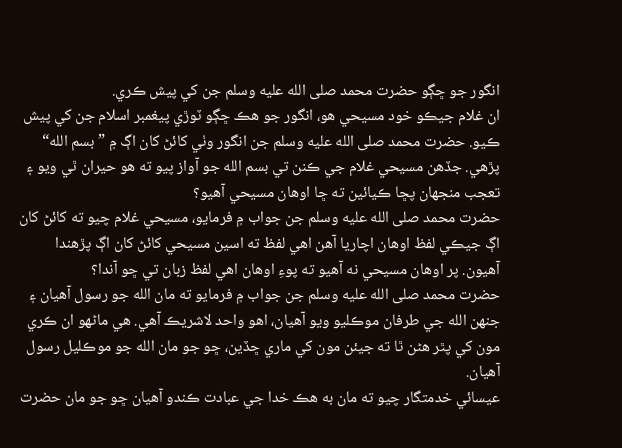انگور جو ڇڳو حضرت محمد صلى الله عليه وسلم جن کي پيش ڪري.
ان غلام جيڪو خود مسيحي هو، انگور جو هڪ ڇڳو ٽوڙي پيغمبر اسلام جن کي پيش ڪيو. حضرت محمد صلى الله عليه وسلم جن انگور وٺي کائڻ کان اڳ ۾ ”بسم الله“ پڙهي. جڏهن مسيحي غلام جي ڪنن تي بسم الله جو آواز پيو ته هو حيران ٿي ويو ۽ تعجب منجهان پڇا ڪيائين ته ڇا اوهان مسيحي آهيو؟
حضرت محمد صلى الله عليه وسلم جن جواب ۾ فرمايو، مسيحي غلام چيو ته کائڻ کان اڳ جيڪي لفظ اوهان اچاريا آهن اهي لفظ ته اسين مسيحي کائڻ کان اڳ پڙهندا آهيون. پر اوهان مسيحي نه آهيو ته پوءِ اوهان اهي لفظ زبان تي ڇو آندا؟
حضرت محمد صلى الله عليه وسلم جن جواب ۾ فرمايو ته مان الله جو رسول آهيان ۽ جنهن الله جي طرفان موڪليو ويو آهيان، اهو واحد لاشريڪ آهي. هي ماڻهو ان ڪري مون کي پٿر هڻن ٿا ته جيئن مون کي ماري ڇڏين، ڇو جو مان الله جو موڪليل رسول آهيان.
عيسائي خدمتگار چيو ته مان به هڪ خدا جي عبادت ڪندو آهيان ڇو جو مان حضرت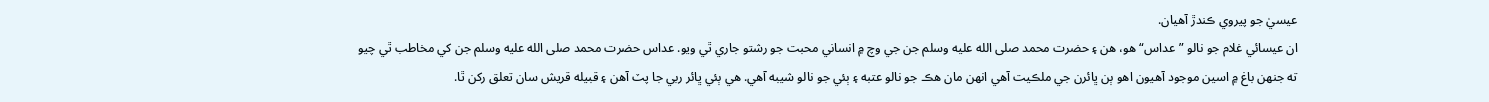عيسيٰ جو پيروي ڪندڙ آهيان.
ان عيسائي غلام جو نالو ”عداس“ هو، هن ۽ حضرت محمد صلى الله عليه وسلم جن جي وچ ۾ انساني محبت جو رشتو جاري ٿي ويو. عداس حضرت محمد صلى الله عليه وسلم جن کي مخاطب ٿي چيو ته جنهن باغ ۾ اسين موجود آهيون اهو ٻن ڀائرن جي ملڪيت آهي انهن مان هڪ جو نالو عتبه ۽ ٻئي جو نالو شيبه آهي. هي ٻئي ڀائر ربي جا پٽ آهن ۽ قبيله قريش سان تعلق رکن ٿا.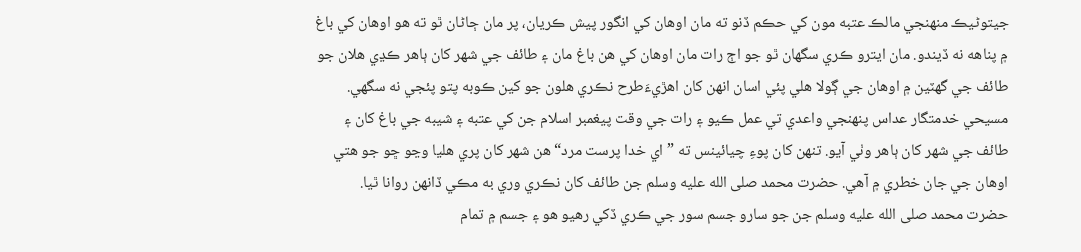جيتوڻيڪ منهنجي مالڪ عتبه مون کي حڪم ڏنو ته مان اوهان کي انگور پيش ڪريان، پر مان ڄاڻان ٿو ته هو اوهان کي باغ ۾ پناهه نه ڏيندو. مان ايترو ڪري سگهان ٿو جو اڄ رات مان اوهان کي هن باغ مان ۽ طائف جي شهر کان ٻاهر ڪڍي هلان جو طائف جي گهٽين ۾ اوهان جي ڳولا هلي پئي اسان انهن کان اهڙيءَطرح نڪري هلون جو کين ڪوبه پتو پئجي نه سگهي.
مسيحي خدمتگار عداس پنهنجي واعدي تي عمل ڪيو ۽ رات جي وقت پيغمبر اسلام جن کي عتبه ۽ شيبه جي باغ کان ۽ طائف جي شهر کان ٻاهر وٺي آيو. تنهن کان پوءِ چيائينس ته ”اي خدا پرست مرد“ هن شهر کان پري هليا وڃو ڇو جو هتي اوهان جي جان خطري ۾ آهي. حضرت محمد صلى الله عليه وسلم جن طائف کان نڪري وري به مڪي ڏانهن روانا ٿيا.
حضرت محمد صلى الله عليه وسلم جن جو سارو جسم سور جي ڪري ڏکي رهيو هو ۽ جسم ۾ تمام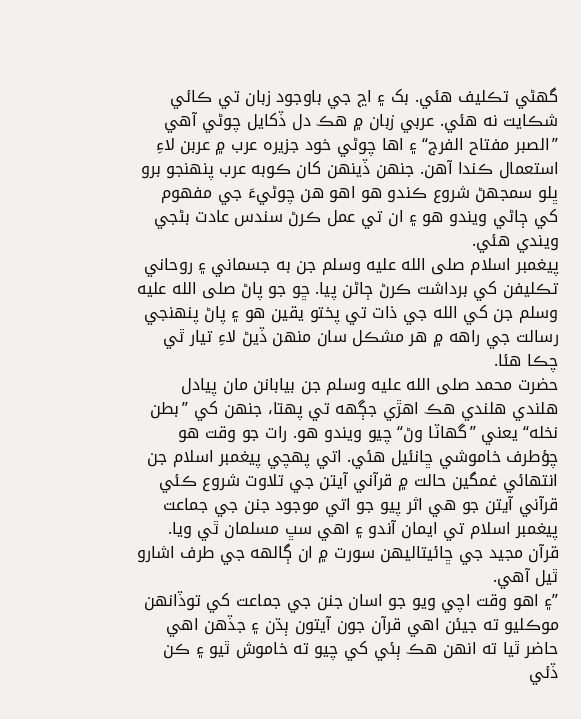گهڻي تڪليف هئي. بک ۽ اڃ جي باوجود زبان تي ڪائي شڪايت نه هئي. عربي زبان ۾ هڪ دل ڏکايل چوڻي آهي ”الصبر مفتاح الفرج“ ۽ اها چوڻي خود جزيره عرب ۾ عربن لاءِ استعمال ڪندا آهن. جنهن ڏينهن کان ڪوبه عرب پنهنجو برو ڀلو سمجهڻ شروع ڪندو هو اهو هن چوڻيءَ جي مفهوم کي ڄاڻي ويندو هو ۽ ان تي عمل ڪرڻ سندس عادت بڻجي ويندي هئي.
پيغمبر اسلام صلى الله عليه وسلم جن به جسماني ۽ روحاني تڪليفن کي برداشت ڪرڻ ڄاڻن پيا. ڇو جو پاڻ صلى الله عليه وسلم جن کي الله جي ذات تي پختو يقين هو ۽ پاڻ پنهنجي رسالت جي راهه ۾ هر مشڪل سان منهن ڏيڻ لاءِ تيار ٿي چڪا هئا.
حضرت محمد صلى الله عليه وسلم جن بيابانن مان پيادل هلندي هلندي هڪ اهڙي جڳهه تي پهتا، جنهن کي ”بطن نخله“ يعني ”گهاٽا وڻ“ چيو ويندو هو. رات جو وقت هو چؤطرف خاموشي ڇانئيل هئي. اتي پهچي پيغمبر اسلام جن انتهائي غمگين حالت ۾ قرآني آيتن جي تلاوت شروع ڪئي قرآني آيتن جو هي اثر پيو جو اتي موجود جنن جي جماعت پيغمبر اسلام تي ايمان آندو ۽ اهي سڀ مسلمان ٿي ويا. قرآن مجيد جي ڇائيتاليهن سورت ۾ ان ڳالهه جي طرف اشارو ٿيل آهي.
”۽ اهو وقت اچي ويو جو اسان جنن جي جماعت کي توڏانهن موڪليو ته جيئن اهي قرآن جون آيتون ٻڌن ۽ جڏهن اهي حاضر ٿيا ته انهن هڪ ٻئي کي چيو ته خاموش ٿيو ۽ ڪن ڏئي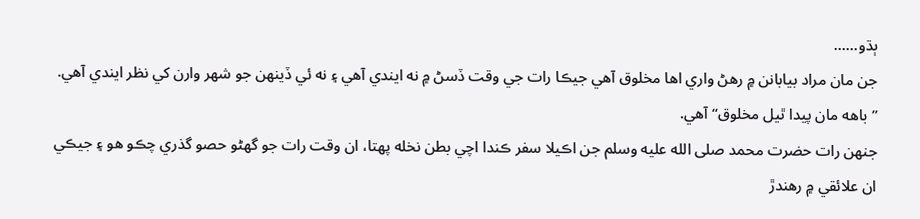ٻڌو......
جن مان مراد بيابانن ۾ رهڻ واري اها مخلوق آهي جيڪا رات جي وقت ڏسڻ ۾ نه ايندي آهي ۽ نه ئي ڏينهن جو شهر وارن کي نظر ايندي آهي. ”باهه مان پيدا ٿيل مخلوق“ آهي.
جنهن رات حضرت محمد صلى الله عليه وسلم جن اڪيلا سفر ڪندا اچي بطن نخله پهتا، ان وقت رات جو گهڻو حصو گذري چڪو هو ۽ جيڪي ان علائقي ۾ رهندڙ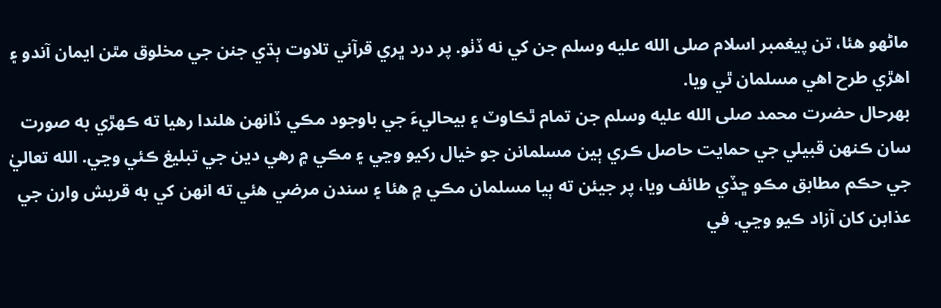ماڻهو هئا، تن پيغمبر اسلام صلى الله عليه وسلم جن کي نه ڏٺو. پر درد ڀري قرآني تلاوت ٻڌي جنن جي مخلوق مٿن ايمان آندو ۽ اهڙي طرح اهي مسلمان ٿي ويا.
بهرحال حضرت محمد صلى الله عليه وسلم جن تمام ٿڪاوٽ ۽ بيحاليءَ جي باوجود مڪي ڏانهن هلندا رهيا ته ڪهڙي به صورت سان ڪنهن قبيلي جي حمايت حاصل ڪري ٻين مسلمانن جو خيال رکيو وڃي ۽ مڪي ۾ رهي دين جي تبليغ ڪئي وڃي. الله تعاليٰ جي حڪم مطابق مڪو ڇڏي طائف ويا، پر جيئن ته ٻيا مسلمان مڪي ۾ هئا ۽ سندن مرضي هئي ته انهن کي به قريش وارن جي عذابن کان آزاد ڪيو وڃي. في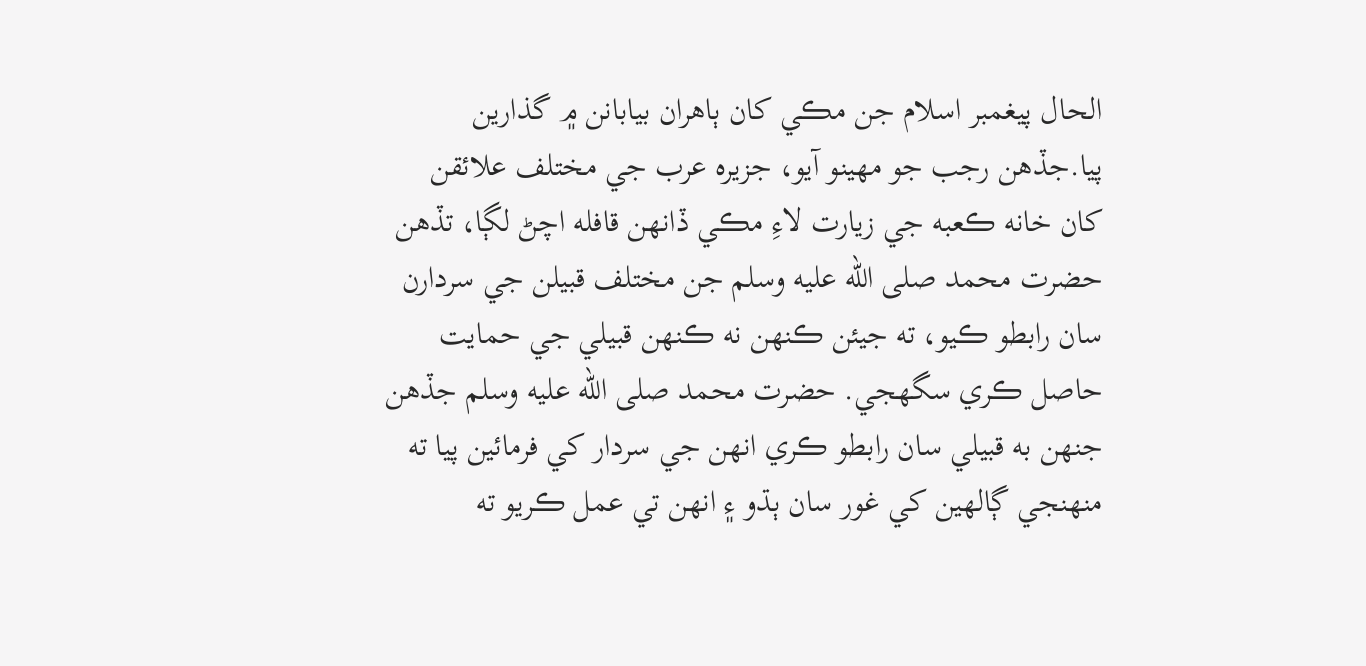الحال پيغمبر اسلام جن مڪي کان ٻاهران بيابانن ۾ گذارين پيا.جڏهن رجب جو مهينو آيو، جزيره عرب جي مختلف علائقن کان خانه ڪعبه جي زيارت لاءِ مڪي ڏانهن قافله اچڻ لڳا، تڏهن حضرت محمد صلى الله عليه وسلم جن مختلف قبيلن جي سردارن سان رابطو ڪيو، ته جيئن ڪنهن نه ڪنهن قبيلي جي حمايت حاصل ڪري سگهجي. حضرت محمد صلى الله عليه وسلم جڏهن جنهن به قبيلي سان رابطو ڪري انهن جي سردار کي فرمائين پيا ته منهنجي ڳالهين کي غور سان ٻڌو ۽ انهن تي عمل ڪريو ته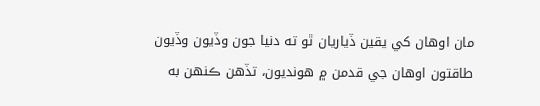مان اوهان کي يقين ڏياريان ٿو ته دنيا جون وڏيون وڏيون طاقتون اوهان جي قدمن ۾ هونديون، تڏهن ڪنهن به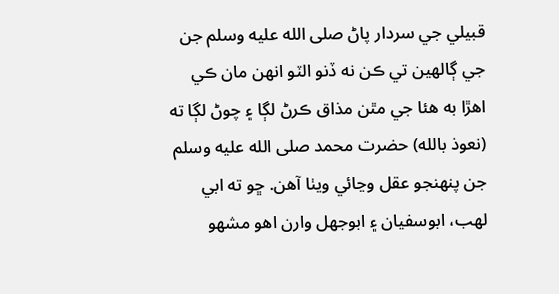قبيلي جي سردار پاڻ صلى الله عليه وسلم جن جي ڳالهين تي ڪن نه ڏنو الٽو انهن مان ڪي اهڙا به هئا جي مٿن مذاق ڪرڻ لڳا ۽ چوڻ لڳا ته (نعوذ بالله) حضرت محمد صلى الله عليه وسلم جن پنهنجو عقل وڃائي ويٺا آهن. ڇو ته ابي لهب، ابوسفيان ۽ ابوجهل وارن اهو مشهو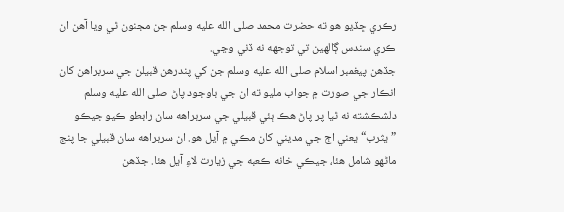رڪري ڇڏيو هو ته حضرت محمد صلى الله عليه وسلم جن مجنون ٿي ويا آهن ان ڪري سندس ڳالهين تي توجهه نه ڏني وڃي.
جڏهن پيغمبر اسلام صلى الله عليه وسلم جن کي پندرهن قبيلن جي سربراهن کان انڪار جي صورت ۾ جواب مليو ته ان جي باوجود پاڻ صلى الله عليه وسلم دلشڪشته نه ٿيا پر پاڻ هڪ ٻئي قبيلي جي سربراهه سان رابطو ڪيو جيڪو ”يثرب“ يعني اڄ جي مديني کان مڪي ۾ آيل هو. ان سربراهه سان قبيلي جا پنج ماڻهو شامل هئا، جيڪي خانه ڪعبه جي زيارت لاءِ آيل هئا. جڏهن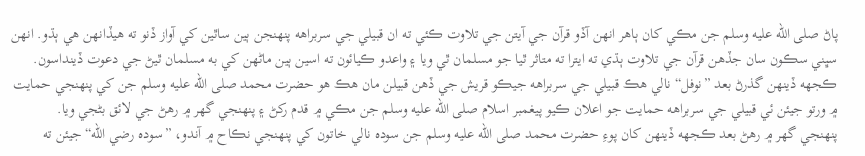پاڻ صلى الله عليه وسلم جن مڪي کان ٻاهر انهن آڏو قرآن جي آيتن جي تلاوت ڪئي ته ان قبيلي جي سربراهه پنهنجن ٻين ساٿين کي آواز ڏنو ته هيڏانهن هي ٻڌو. انهن سڀني سڪون سان جڏهن قرآن جي تلاوت ٻڌي ته ايترا ته متاثر ٿيا جو مسلمان ٿي ويا ۽ واعدو ڪيائون ته اسين ٻين ماڻهن کي به مسلمان ٿيڻ جي دعوت ڏينداسون.
ڪجهه ڏينهن گذرڻ بعد ”نوفل“ نالي هڪ قبيلي جي سربراهه جيڪو قريش جي ڏهن قبيلن مان هڪ هو حضرت محمد صلى الله عليه وسلم جن کي پنهنجي حمايت ۾ ورتو جيئن ئي قبيلي جي سربراهه حمايت جو اعلان ڪيو پيغمبر اسلام صلى الله عليه وسلم جن مڪي ۾ قدم رکڻ ۽ پنهنجي گهر ۾ رهڻ جي لائق بڻجي ويا.
پنهنجي گهر ۾ رهڻ بعد ڪجهه ڏينهن کان پوءِ حضرت محمد صلى الله عليه وسلم جن سوده نالي خاتون کي پنهنجي نڪاح ۾ آندو، ”سوده رضي الله“جيئن ته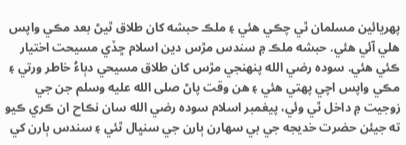پهريائين مسلمان ٿي چڪي هئي ۽ ملڪ حبشه کان طلاق ٿيڻ بعد مڪي واپس هلي آئي هئي. حبشه ملڪ ۾ سندس مڙس دين اسلام ڇڏي مسيحت اختيار ڪئي هئي. سوده رضي الله پنهنجي مڙس کان طلاق مسيحي دٻاءُ خاطر ورتي ۽ مڪي واپس اچي پهتي هئي ۽ هن وقت پاڻ صلى الله عليه وسلم جن جي زوجيت ۾ داخل ٿي وئي، پيغمبر اسلام سوده رضي الله سان نڪاح ان ڪري ڪيو ته جيئن حضرت خديجه جي بي سهارن ٻارن جي سنڀال ٿئي ۽ سندس ٻارن کي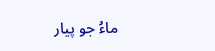ماءُ جو پيار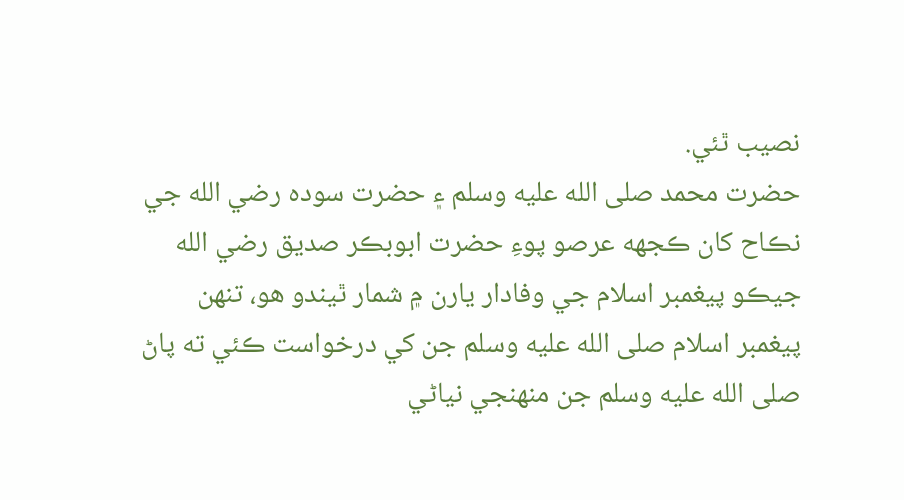نصيب ٿئي.
حضرت محمد صلى الله عليه وسلم ۽ حضرت سوده رضي الله جي نڪاح کان ڪجهه عرصو پوءِ حضرت ابوبڪر صديق رضي الله جيڪو پيغمبر اسلام جي وفادار يارن ۾ شمار ٿيندو هو، تنهن پيغمبر اسلام صلى الله عليه وسلم جن کي درخواست ڪئي ته پاڻ صلى الله عليه وسلم جن منهنجي نياڻي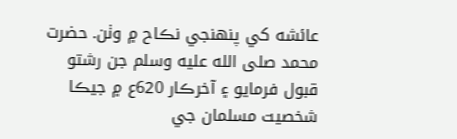عائشه کي پنهنجي نڪاح ۾ وٺن. حضرت محمد صلى الله عليه وسلم جن رشتو قبول فرمايو ۽ آخرڪار 620ع ۾ جيڪا شخصيت مسلمان جي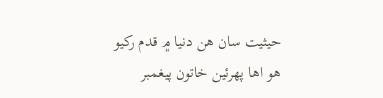حيثيت سان هن دنيا ۾ قدم رکيو هو اها پهرئين خاتون پيغمبر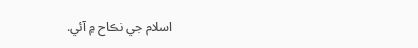اسلام جي نڪاح ۾ آئي.